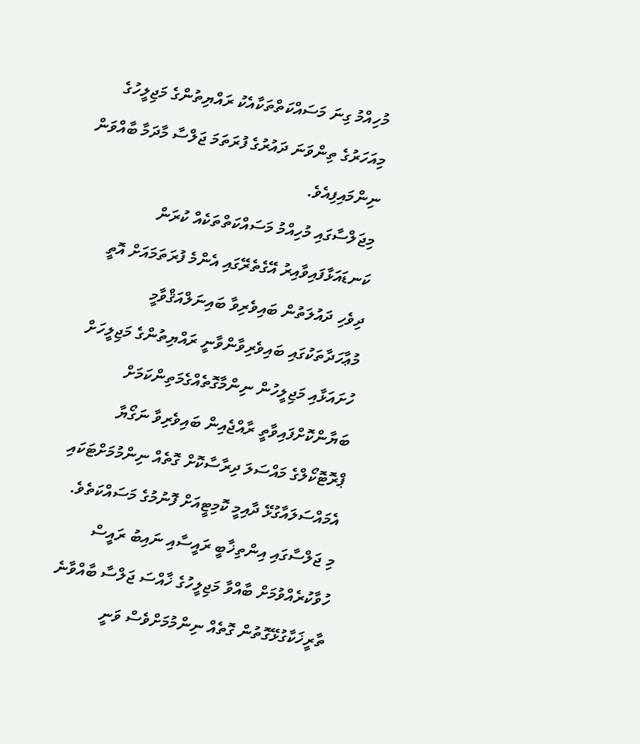މުހިއްމު ގިނަ މަސައްކަތްތަކާއެކު ރައްޔިތުންގެ މަޖިލީހުގެ މިއަހަރުގެ ތިންވަނަ ދައުރުގެ ފުރަތަމަ ޖަލްސާ މާދަމާ ބާއްވަން ނިންމައިފިއެވެ.
މިޖަލްސާގައި މުހިއްމު މަސައްކަތްތަކެއް ކުރަން ކަނޑައަޅާފައިވާއިރު އޭގެތެރޭގައި އެންމެ ފުރަތަމައަށް އޮތީ ދިވެހި ދައުލަތުން ބައިވެރިވާ ބައިނަލްއަޤްވާމީ މުޢާހަދާތަކުގައި ބައިވެރިވާންވާނީ ރައްޔިތުންގެ މަޖިލީހަށް ހުށައަޅާއި މަޖިލީހުން ނިންމާގޮތެއްގެމަތިންކަމަށް ބަޔާންކޮށްފައިވާތީ ރާއްޖެއިން ބައިވެރިވާ ނަގޯޔާ ޕްރޮޓޮކޯލްގެ މައްސަލަ ދިރާސާކޮށް ގޮތެއް ނިންމުމަށްޓަކައި އެމައްސަލައާގުޅޭ ދާއިމީ ކޮމިޓީއަށް ފޮނުމުގެ މަސައްކަތެވެ.
މި ޖަލްސާގައި އިންތިޚާބީ ރައީސާއި ނައިބު ރައީސް ހުވާކުރެއްވުމަށް ބާއްވާ މަޖިލީހުގެ ޚާއްސަ ޖަލްސާ ބާއްވާނެ ތާރީޚަކާގުޅޭގޮތުން ގޮތެއް ނިންމުމަށްވެސް ވަނީ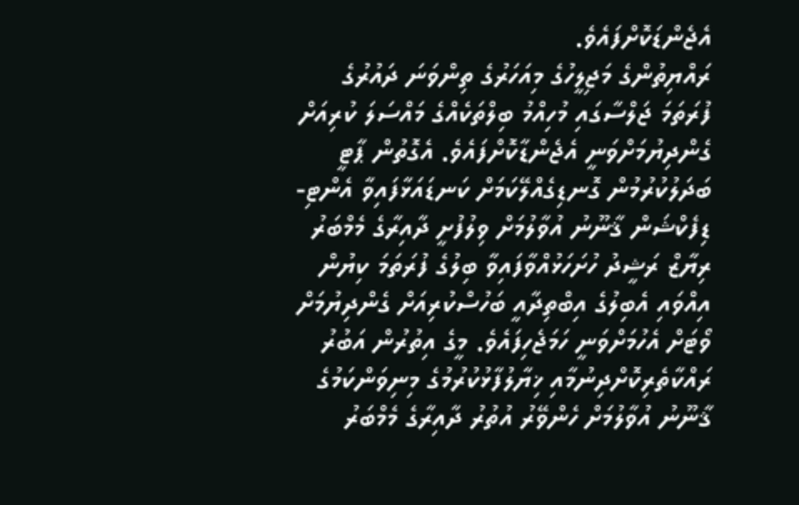އެޖެންޑަކޮށްފައެވެ.
ރައްޔިތުންގެ މަޖިލީހުގެ މިއަހަރުގެ ތިންވަނަ ދައުރުގެ ފުރަތަމަ ޖަލްސާގައި މުހިއްމު ބިލްތަކެއްގެ މައްސަލަ ކުރިއަށް ގެންދިޔުމަށްވަނީ އެޖެންޑާކޮށްފައެވެ. އެގޮތުން ޕާޓީ ބަދަލުކުރުމުން ގޮނޑިގެއްލޭކަމަށް ކަނޑައަޅާފައިވާ އެންޓި-ޑިފެކްޝަން ޤާނޫނު އުވާލުމަށް ވިލުފުށީ ދާއިރާގެ މެމްބަރު ރިޔާޒް ރަޝީދު ހުށަހަޅުއްވާފައިވާ ބިލުގެ ފުރަތަމަ ކިޔުން އިއްވައި އެބިލުގެ އިބްތިދާއީ ބަހުސްކުރިއަށް ގެންދިޔުމަށް ވޯޓަށް އެހުމަށްވަނީ ހަމަޖެހިފައެވެ. މީގެ އިތުރުން އަބުރު ރައްކާތެރިކޮށްދިނުމާއި ޚިޔާލުފާޅުކުރުމުގެ މިނިވަންކަމުގެ ޤާނޫނު އުވާލުމަށް ހެންވޭރު އުތުރު ދާއިރާގެ މެމްބަރު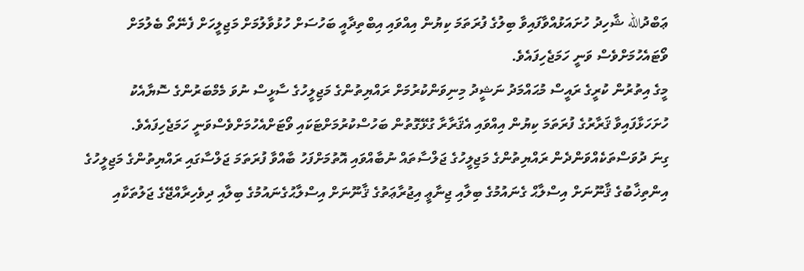ޢަބްދުالله ޝާހިދު ހުށައަޅުއްވާފައިވާ ބިލުގެ ފުރަތަމަ ކިޔުން އިއްވައި އިބްތިދާއީ ބަހުސަށް ހުޅުވާލުމަށް މަޖިލީހަށް ފެނޭތޯ ބެލުމަށް ވޯޓައެހުމަށްވެސް ވަނީ ހަމަޖެހިފައެވެ.
މީގެ އިތުރުން ކުރީގެ ރައީސް މުޙައްމަދު ނަޝީދު މިނިވަންކުރުމަށް ރައްޔިތުންގެ މަޖިލީހުގެ ސާޅީސް ނުވަ މެމްބަރުންގެ ސޮޔާއެކު ހުށަހަޅާފައިވާ ޤަރާރުގެ ފުރަތަމަ ކިޔުން އިއްވައި އެޤަރާރާ ގުޅޭގޮތުން ބަހުސްކުރުމަށްޓަކައި ވޯޓަށްއެހުމަށްވެސްވަނީ ހަމަޖެހިފައެވެ.
ގިނަ ދުވަސްތަކެއްވަންދެން ރައްޔިތުންގެ މަޖިލީހުގެ ޖަލްސާތައް ނުބާއްވައި އޮތުމަށްފަހު ބާއްވާ ފުރަތަމަ ޖަލްސާގައި ރައްޔިތުންގެ މަޖިލީހުގެ އިންތިޚާބުގެ ޤާނޫނަށް އިސްލާޙް ގެނައުމުގެ ބިލާއި ޖިނާޢީ އިޖުރާޢަތުގެ ޤާނޫނަށް އިސްލާޙުގެނައުމުގެ ބިލާއި ދިވެހިރާއްޖޭގެ ޖަލުތަކާއި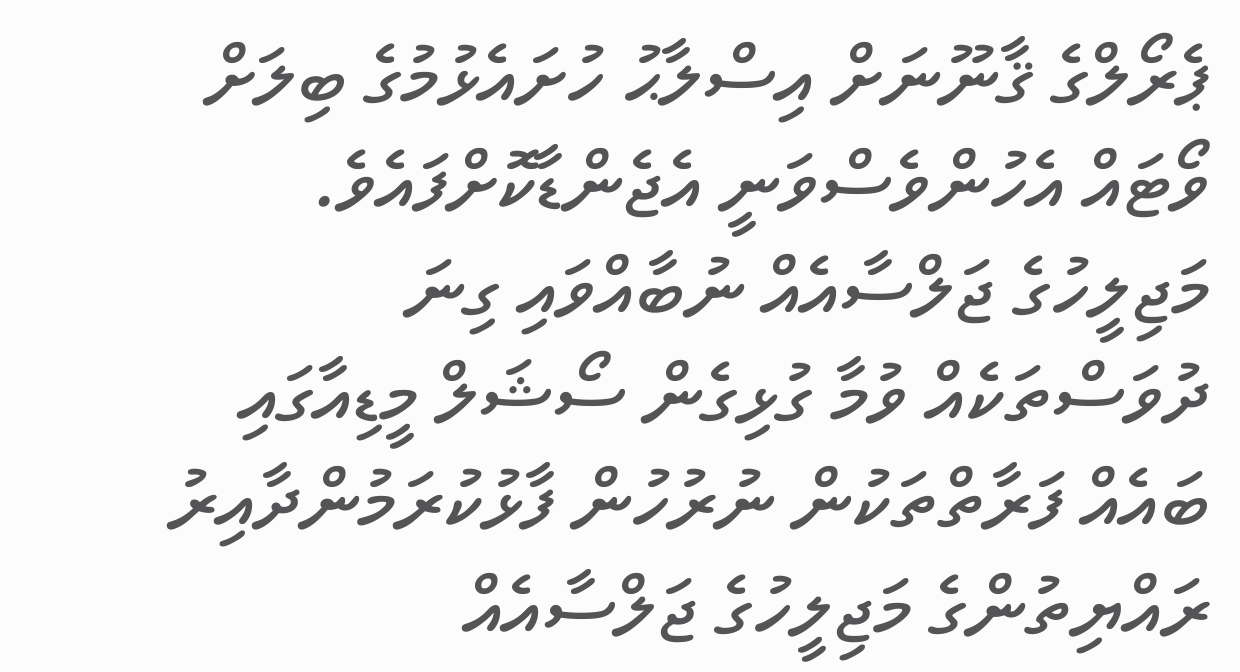ޕެރޯލްގެ ޤާނޫނަށް އިސްލާޙު ހުށައެޅުމުގެ ބިލަށް ވޯޓައް އެހުންވެސްވަނީ އެޖެންޑާކޮށްފައެވެ.
މަޖިލީހުގެ ޖަލްސާއެއް ނުބާއްވައި ގިނަ ދުވަސްތަކެއް ވުމާ ގުޅިގެން ސޯޝަލް މީޑިއާގައި ބައެއް ފަރާތްތަކުން ނުރުހުން ފާޅުކުރަމުންދާއިރު ރައްޔިތުންގެ މަޖިލީހުގެ ޖަލްސާއެއް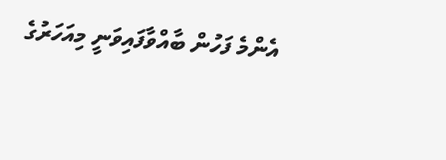އެންމެ ފަހުން ބާއްވާފައިވަނީ މިއަހަރުގެ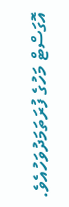އޮގަސްޓް މަހުގެ ފުރަތަމަދުވަހުއެވެ.